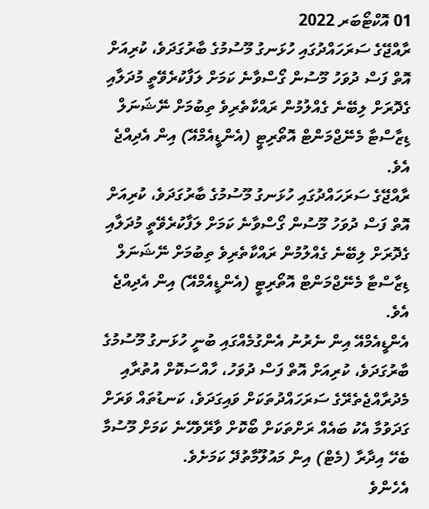01 އޮކްޓޯބަރ 2022
ރާއްޖޭގެ ސަރަހައްދުގައި ހުޅަނގު މޫސުމުގެ ބާރުގަދަވެ، ކުރިއަށް އޮތް ފަސް ދުވަހު މޫސުން ގޯސްވާނެ ކަމަށް ލަފާކުރެވޭތީ މުދަލާއި ގެދޮރަށް ލިބޭނެ ގެއްލުމުން ރައްކާތެރިވެ ތިބުމަށް ނޭޝަނަލް ޑިޒާސްޓާ މެނޭޖްމަންޓް އޮތޯރިޓީ (އެންޑީއެމްއޭ) އިން އެދިއްޖެ އެވެ.
ރާއްޖޭގެ ސަރަހައްދުގައި ހުޅަނގު މޫސުމުގެ ބާރުގަދަވެ، ކުރިއަށް އޮތް ފަސް ދުވަހު މޫސުން ގޯސްވާނެ ކަމަށް ލަފާކުރެވޭތީ މުދަލާއި ގެދޮރަށް ލިބޭނެ ގެއްލުމުން ރައްކާތެރިވެ ތިބުމަށް ނޭޝަނަލް ޑިޒާސްޓާ މެނޭޖްމަންޓް އޮތޯރިޓީ (އެންޑީއެމްއޭ) އިން އެދިއްޖެ އެވެ.
އެންޑީއެމްއޭ އިން ނެރުނު އެންގުމެއްގައި ބުނީ ހުޅަނގު މޫސުމުގެ ބާރުގަދަވެ، ކުރިއަށް އޮތް ފަސް ދުވަހު، ހާއްސަކޮށް އުތުރާއި މެދުރާއްޖެތެރޭގެ ސަރަހައްދުތަކަށް ވައިގަދަވެ، ކަނޑުތައް ވަރަށް ގަދަވުމާ އެކު ބައެއް ރަށްތަކަށް ބޯކޮށް ވާރޭވެހޭނެ ކަމަށް މޫސުމާ ބެހޭ އިދާރާ (މެޓް) އިން މައުލޫމާތުދޭ ކަމަށެވެ.
އެހެންވެ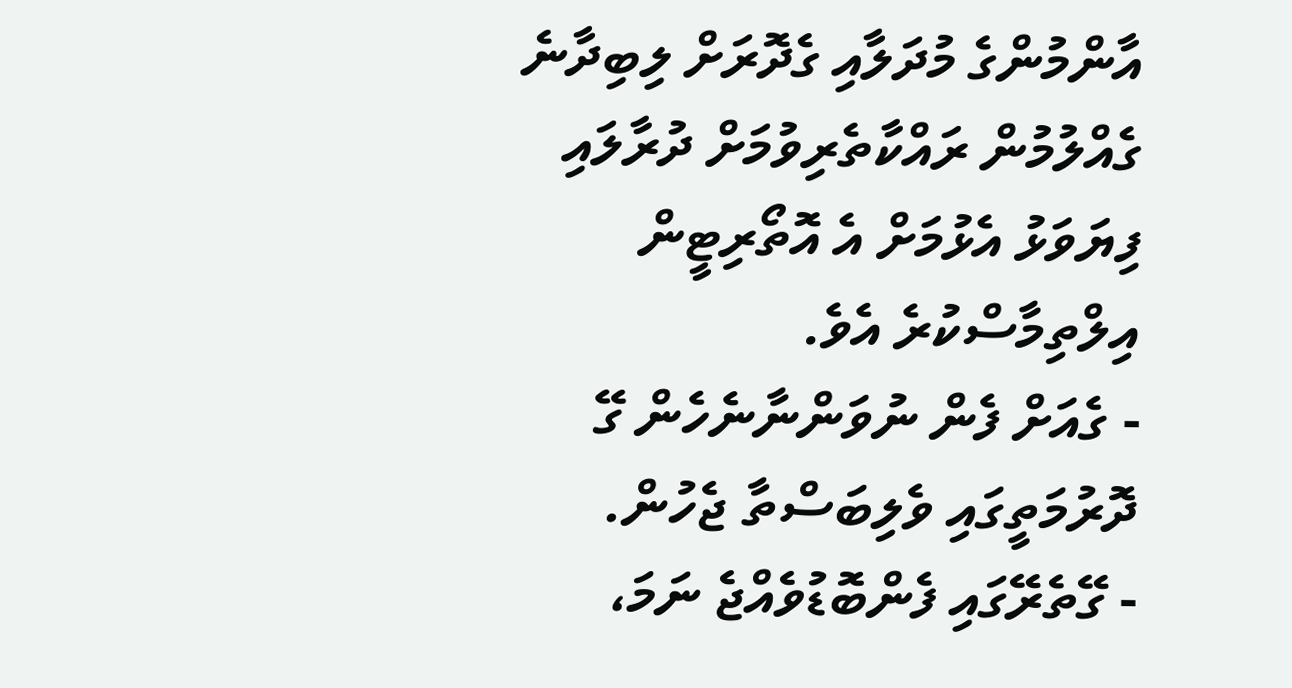އާންމުންގެ މުދަލާއި ގެދޮރަށް ލިބިދާނެ ގެއްލުމުން ރައްކާތެރިވުމަށް ދުރާލައި ފިޔަވަޅު އެޅުމަށް އެ އޮތޯރިޓީން އިލްތިމާސްކުރެ އެވެ.
- ގެއަށް ފެން ނުވަންނާނެހެން ގޭ ދޮރުމަތީގައި ވެލިބަސްތާ ޖެހުން.
- ގޭތެރޭގައި ފެންބޮޑުވެއްޖެ ނަމަ،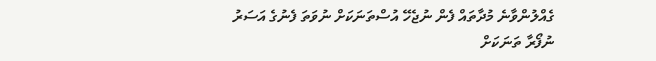ގެއްލުންވާނެ މުދާތައް ފެން ނުޖެހޭ އުސްތަނަކަށް ނުވަތަ ފެނުގެ އަސަރު ނުފޯރާ ތަނަކަށް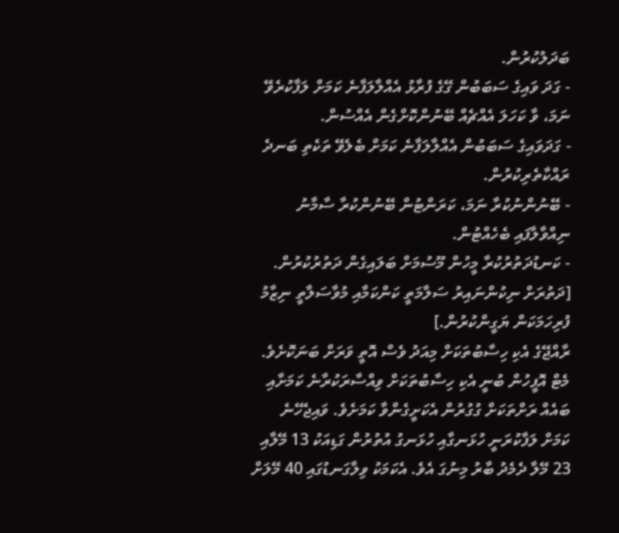ބަދަލުކުރުން.
- ގަދަ ވައިގެ ސަބަބުން ގޭގެ ފުރާޅު އެއްލާލަފާނެ ކަމަށް ލަފާކުރެވޭ ނަމަ، ވާ ކަހަލަ އެއްޗެއް ބޭނުންކޮށްގެން އެއްސުން.
- ގަދަވައިގެ ސަބަބުން އެއްލާލަފާނެ ކަމަށް ބެލެވޭ ތަކެތި ބަނދެ ރައްކާތެރިކުރުން.
- ބޭނުންނުކުރާ ނަމަ، ކަރަންޓުން ބޭނުންކުރާ ސާމާނު ނިއްވާލާފައި ބެހެއްޓުން.
- ކަނޑުދަތުރުކުރާ މީހުން މޫސުމަށް ބަލައިގެން ދަތުރުކުރުން. [ދަތުރަށް ނިކުންނައިރު ސަލާމަތީ ކަންކަމާއި މުވާސަލާތީ ނިޒާމު ފުރިހަމަކަން ޔަގީންކުރުން.]
ރާއްޖޭގެ އެކި ހިސާބުތަކަށް މިއަދު ވެސް އޮތީ ވަރަށް ބަނަކޮށެވެ.
މެޓް އޮފީހުން ބުނީ އެކި ހިސާބުތަކަށް ވިއްސާރަކުރާނެ ކަމަށާއި ބައެއް ރަށްތަކަށް ގުގުރުން އެކަށީގެންވާ ކަމަށެވެ. ވައިޖެހޭނެ ކަމަށް ލަފާކުރަނީ ހުޅަނގާއި ހުޅަނގު އުތުރުން ގަޑިއަކު 13 މޭލާއި 23 މޭލާ ދެމެދު ބާރު މިނުގަ އެވެ. އެކަމަކު ވިލާގަނޑުގައި 40 މޭލަށް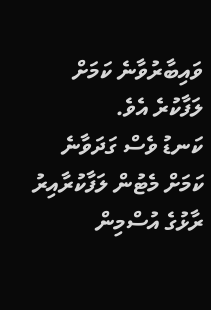ވައިބާރުވާނެ ކަމަށް ލަފާކުރެ އެވެ.
ކަނޑު ވެސް ގަދަވާނެ ކަމަށް މެޓުން ލަފާކުރާއިރު ރާޅުގެ އުސްމިން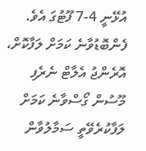އުޅޭނީ 4-7 ފޫޓުގަ އެވެ.
ފެންބޮޑުވާނެ ކަމަށް ލަފާކޮށް، އޮރެންޖު އެލާޓް ނެރެފި
މޫސުން ގޯސްވާނެ ކަމަށް ލަފާކުރެވޭތީ ސަމާލުވާން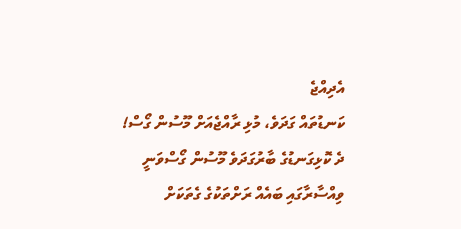އެދިއްޖެ
ކަނޑުތައް ގަދަވެ، މުޅި ރާއްޖެއަށް މޫސުން ގޯސް!
ދެ ކޮޅިގަނޑުގެ ބާރުގަދަވެ މޫސުން ގޯސްވަނީ
ވިއްސާރާގައި ބައެއް ރަށްތަކުގެ ގެތަކަށް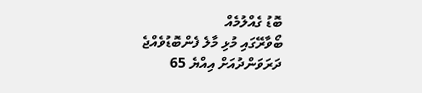ބޮޑު ގެއްލުމެއް
ބޯވާރޭގައި މުޅި މާލެ ފެންބޮޑުވެއްޖެ
ދަރަވަންދުއަށް އިއްޔެ 65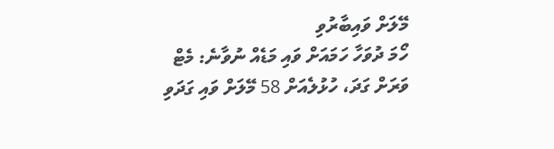މޭލަށް ވައިބާރުވި
ހޯމަ ދުވަހާ ހަމައަށް ވައި މަޑެއް ނުވާނެ: މެޓް
ވަރަށް ގަދަ، ހުޅުލެއަށް 58 މޭލަށް ވައި ގަދަވި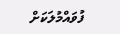ފުވައްމުލަކަށް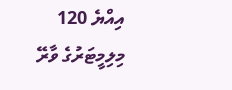އިއްޔެ 120 މިލިމީޓަރުގެ ވާރޭ